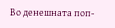Во денешната поп-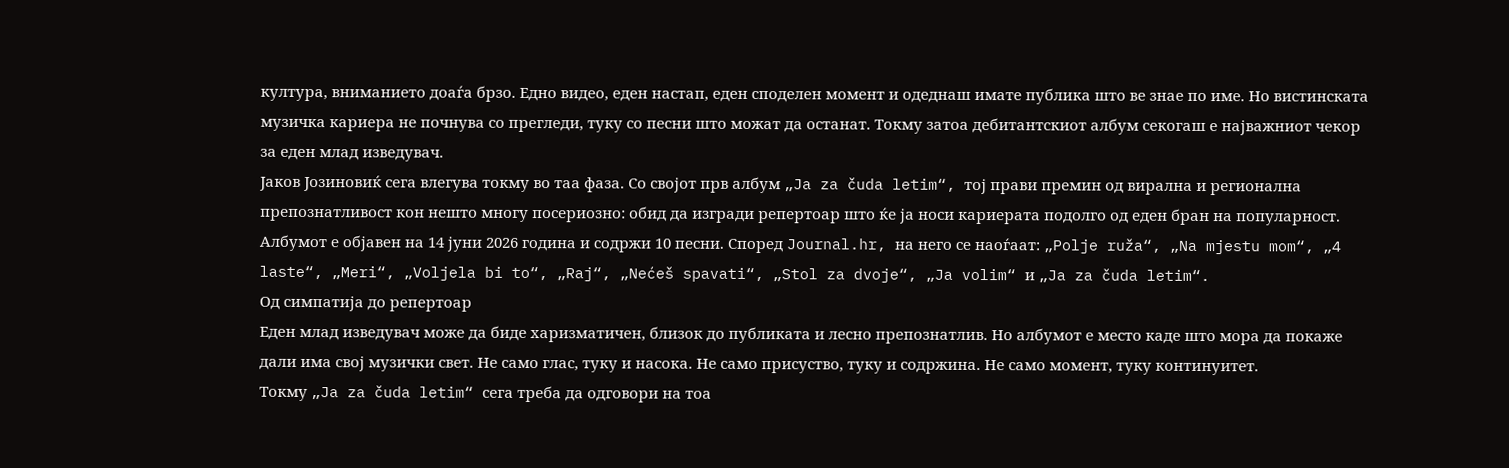култура, вниманието доаѓа брзо. Едно видео, еден настап, еден споделен момент и одеднаш имате публика што ве знае по име. Но вистинската музичка кариера не почнува со прегледи, туку со песни што можат да останат. Токму затоа дебитантскиот албум секогаш е најважниот чекор за еден млад изведувач.
Јаков Јозиновиќ сега влегува токму во таа фаза. Со својот прв албум „Ja za čuda letim“, тој прави премин од вирална и регионална препознатливост кон нешто многу посериозно: обид да изгради репертоар што ќе ја носи кариерата подолго од еден бран на популарност.
Албумот е објавен на 14 јуни 2026 година и содржи 10 песни. Според Journal.hr, на него се наоѓаат: „Polje ruža“, „Na mjestu mom“, „4 laste“, „Meri“, „Voljela bi to“, „Raj“, „Nećeš spavati“, „Stol za dvoje“, „Ja volim“ и „Ja za čuda letim“.
Од симпатија до репертоар
Еден млад изведувач може да биде харизматичен, близок до публиката и лесно препознатлив. Но албумот е место каде што мора да покаже дали има свој музички свет. Не само глас, туку и насока. Не само присуство, туку и содржина. Не само момент, туку континуитет.
Токму „Ja za čuda letim“ сега треба да одговори на тоа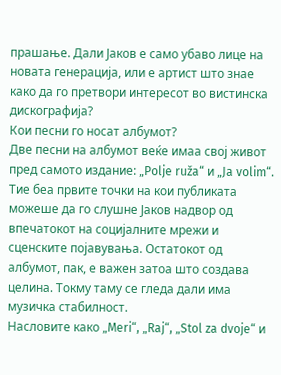прашање. Дали Јаков е само убаво лице на новата генерација, или е артист што знае како да го претвори интересот во вистинска дискографија?
Кои песни го носат албумот?
Две песни на албумот веќе имаа свој живот пред самото издание: „Polje ruža“ и „Ja volim“. Тие беа првите точки на кои публиката можеше да го слушне Јаков надвор од впечатокот на социјалните мрежи и сценските појавувања. Остатокот од албумот, пак, е важен затоа што создава целина. Токму таму се гледа дали има музичка стабилност.
Насловите како „Meri“, „Raj“, „Stol za dvoje“ и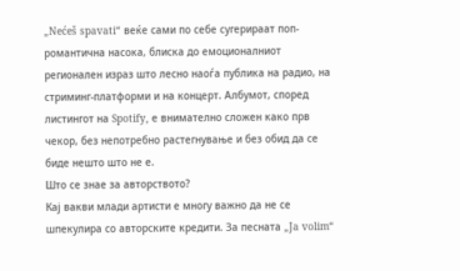„Nećeš spavati“ веќе сами по себе сугерираат поп-романтична насока, блиска до емоционалниот регионален израз што лесно наоѓа публика на радио, на стриминг-платформи и на концерт. Албумот, според листингот на Spotify, е внимателно сложен како прв чекор, без непотребно растегнување и без обид да се биде нешто што не е.
Што се знае за авторството?
Кај вакви млади артисти е многу важно да не се шпекулира со авторските кредити. За песната „Ja volim“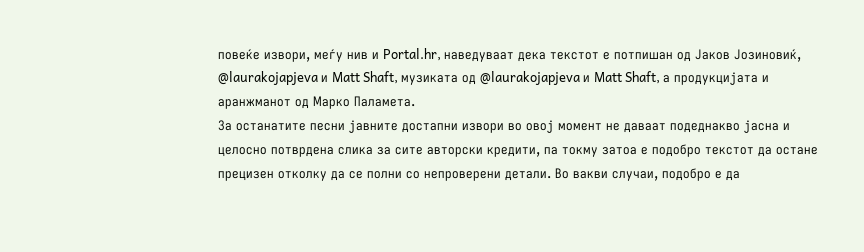повеќе извори, меѓу нив и Portal.hr, наведуваат дека текстот е потпишан од Јаков Јозиновиќ, @laurakojapjeva и Matt Shaft, музиката од @laurakojapjeva и Matt Shaft, а продукцијата и аранжманот од Марко Паламета.
За останатите песни јавните достапни извори во овој момент не даваат подеднакво јасна и целосно потврдена слика за сите авторски кредити, па токму затоа е подобро текстот да остане прецизен отколку да се полни со непроверени детали. Во вакви случаи, подобро е да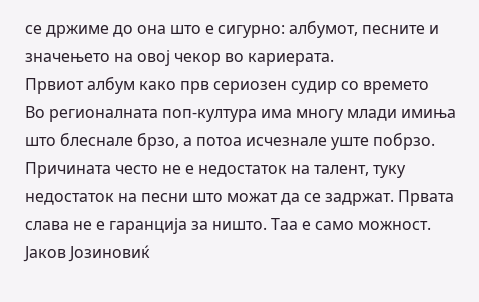се држиме до она што е сигурно: албумот, песните и значењето на овој чекор во кариерата.
Првиот албум како прв сериозен судир со времето
Во регионалната поп-култура има многу млади имиња што блеснале брзо, а потоа исчезнале уште побрзо. Причината често не е недостаток на талент, туку недостаток на песни што можат да се задржат. Првата слава не е гаранција за ништо. Таа е само можност.
Јаков Јозиновиќ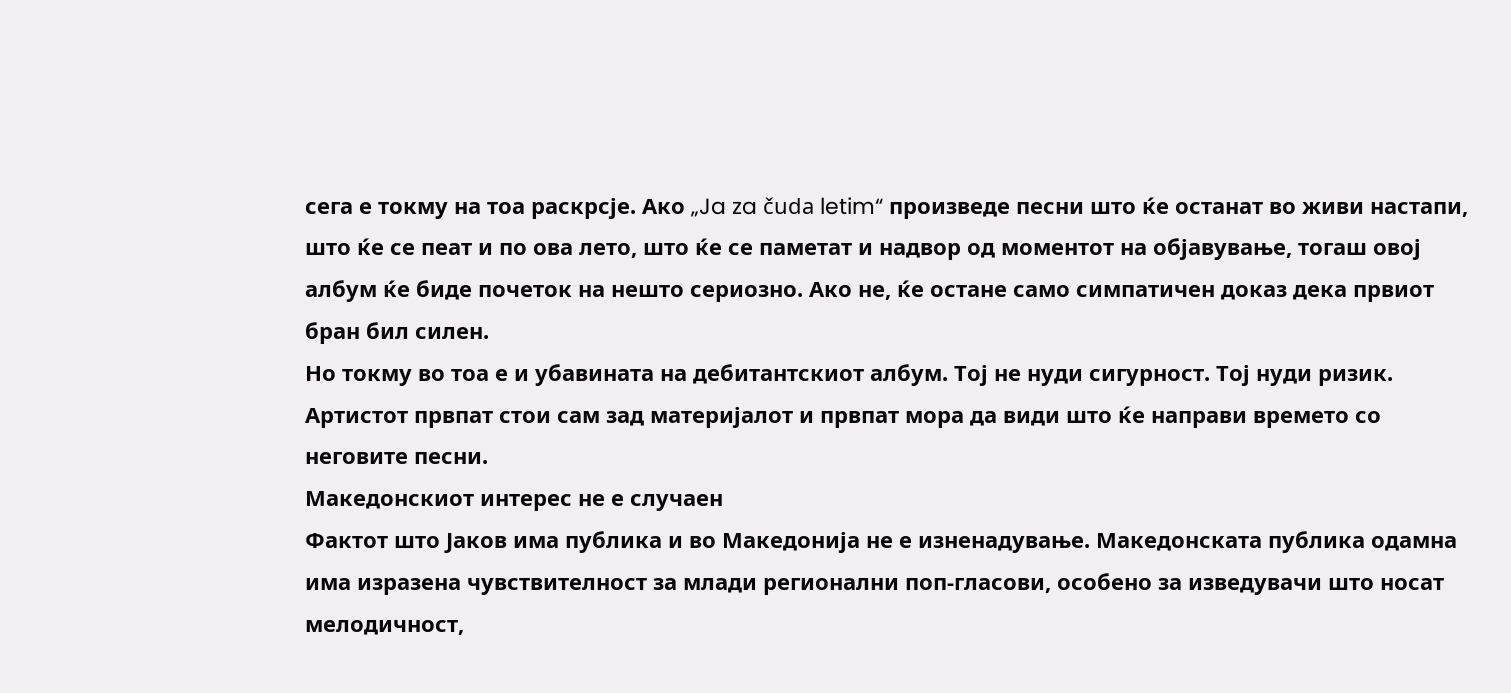сега е токму на тоа раскрсје. Ако „Ja za čuda letim“ произведе песни што ќе останат во живи настапи, што ќе се пеат и по ова лето, што ќе се паметат и надвор од моментот на објавување, тогаш овој албум ќе биде почеток на нешто сериозно. Ако не, ќе остане само симпатичен доказ дека првиот бран бил силен.
Но токму во тоа е и убавината на дебитантскиот албум. Тој не нуди сигурност. Тој нуди ризик. Артистот првпат стои сам зад материјалот и првпат мора да види што ќе направи времето со неговите песни.
Македонскиот интерес не е случаен
Фактот што Јаков има публика и во Македонија не е изненадување. Македонската публика одамна има изразена чувствителност за млади регионални поп-гласови, особено за изведувачи што носат мелодичност,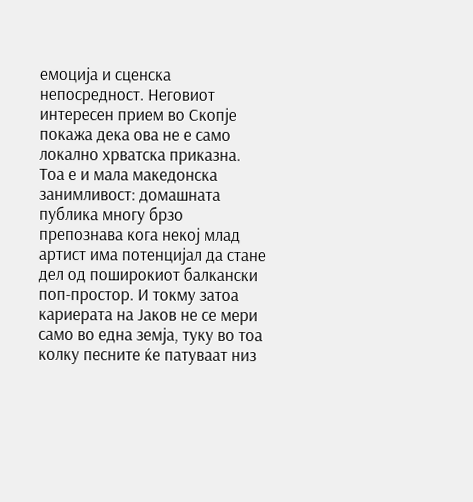емоција и сценска непосредност. Неговиот интересен прием во Скопје покажа дека ова не е само локално хрватска приказна. Тоа е и мала македонска занимливост: домашната публика многу брзо препознава кога некој млад артист има потенцијал да стане дел од поширокиот балкански поп-простор. И токму затоа кариерата на Јаков не се мери само во една земја, туку во тоа колку песните ќе патуваат низ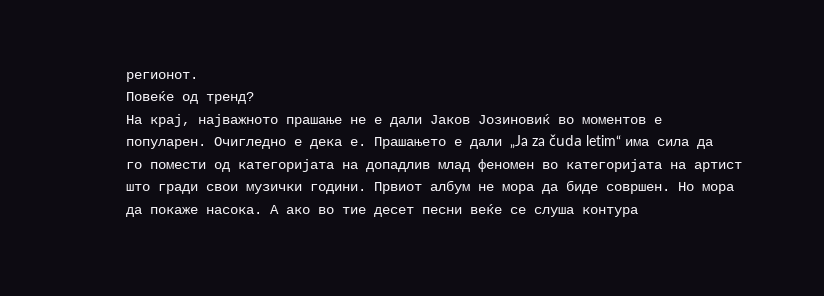регионот.
Повеќе од тренд?
На крај, најважното прашање не е дали Јаков Јозиновиќ во моментов е популарен. Очигледно е дека е. Прашањето е дали „Ja za čuda letim“ има сила да го помести од категоријата на допадлив млад феномен во категоријата на артист што гради свои музички години. Првиот албум не мора да биде совршен. Но мора да покаже насока. А ако во тие десет песни веќе се слуша контурa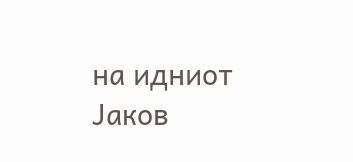на идниот Јаков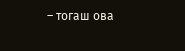– тогаш ова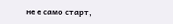не е само старт,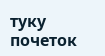туку почеток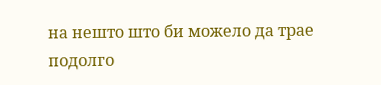на нешто што би можело да трае подолго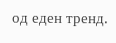од еден тренд.